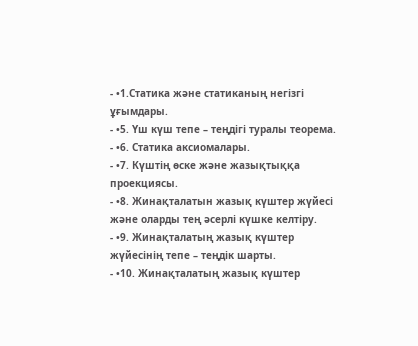- •1.Статика және статиканың негізгі ұғымдары.
- •5. Үш күш тепе – теңдігі туралы теорема.
- •6. Статика аксиомалары.
- •7. Күштің өске және жазықтыққа проекциясы.
- •8. Жинақталатын жазық күштер жүйесі және оларды тең әсерлі күшке келтіру.
- •9. Жинақталатың жазық күштер жүйесінің тепе – теңдік шарты.
- •10. Жинақталатың жазық күштер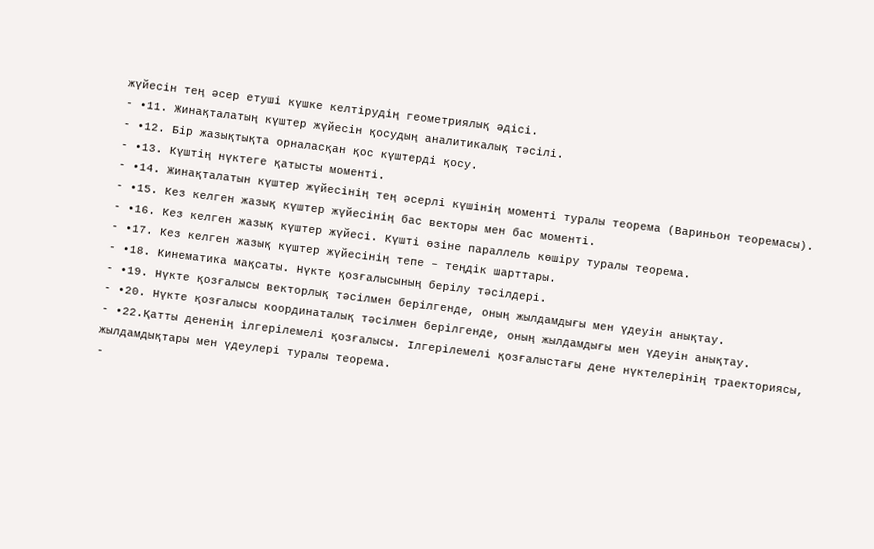жүйесін тең әсер етуші күшке келтірудің геометриялық әдісі.
- •11. Жинақталатың күштер жүйесін қосудың аналитикалық тәсілі.
- •12. Бір жазықтықта орналасқан қос күштерді қосу.
- •13. Күштің нүктеге қатысты моменті.
- •14. Жинақталатын күштер жүйесінің тең әсерлі күшінің моменті туралы теорема (Вариньон теоремасы).
- •15. Кез келген жазық күштер жүйесінің бас векторы мен бас моменті.
- •16. Кез келген жазық күштер жүйесі. Күшті өзіне параллель көшіру туралы теорема.
- •17. Кез келген жазық күштер жүйесінің тепе – теңдік шарттары.
- •18. Кинематика мақсаты. Нүкте қозғалысының берілу тәсілдері.
- •19. Нүкте қозғалысы векторлық тәсілмен берілгенде, оның жылдамдығы мен үдеуін анықтау.
- •20. Нүкте қозғалысы координаталық тәсілмен берілгенде, оның жылдамдығы мен үдеуін анықтау.
- •22.Қатты дененің ілгерілемелі қозғалысы. Ілгерілемелі қозғалыстағы дене нүктелерінің траекториясы, жылдамдықтары мен үдеулері туралы теорема.
-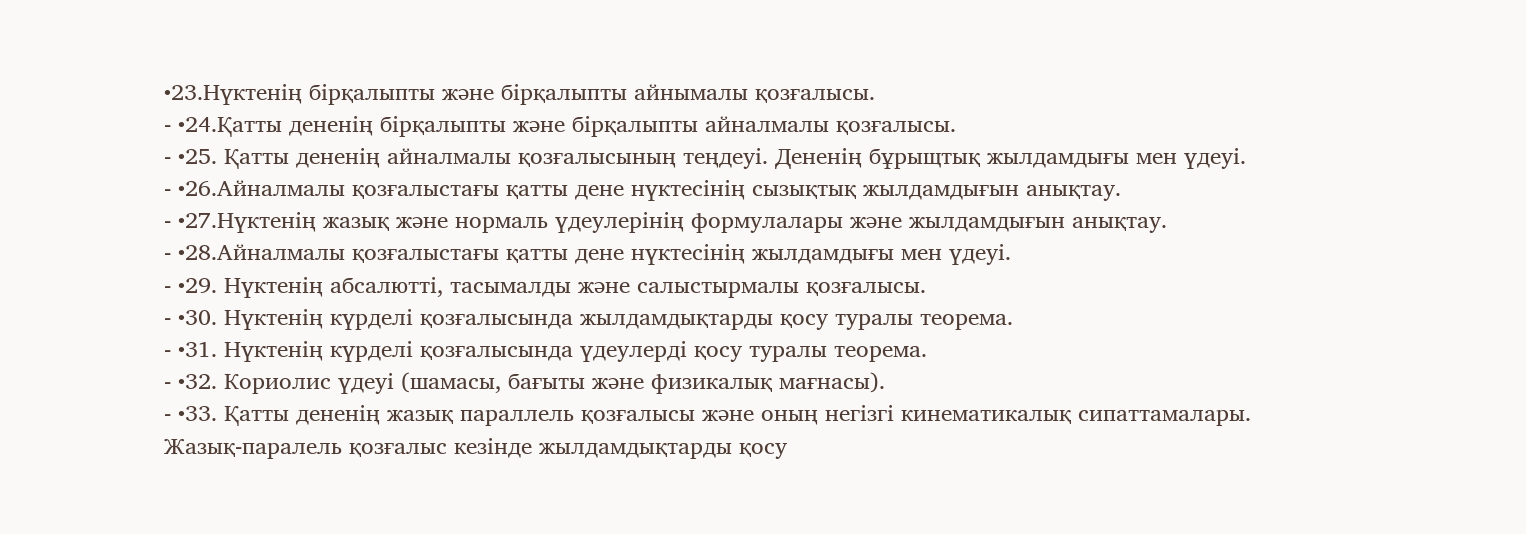•23.Нүктенің бірқалыпты және бірқалыпты айнымалы қозғалысы.
- •24.Қатты дененің бірқалыпты және бірқалыпты айналмалы қозғалысы.
- •25. Қатты дененің айналмалы қозғалысының теңдеуі. Дененің бұрыщтық жылдамдығы мен үдеуі.
- •26.Айналмалы қозғалыстағы қатты дене нүктесінің сызықтық жылдамдығын анықтау.
- •27.Нүктенің жазық және нормаль үдеулерінің формулалары және жылдамдығын анықтау.
- •28.Айналмалы қозғалыстағы қатты дене нүктесінің жылдамдығы мен үдеуі.
- •29. Нүктенің абсалютті, тасымалды және салыстырмалы қозғалысы.
- •30. Нүктенің күрделі қозғалысында жылдамдықтарды қосу туралы теорема.
- •31. Нүктенің күрделі қозғалысында үдеулерді қосу туралы теорема.
- •32. Кориолис үдеуі (шамасы, бағыты және физикалық мағнасы).
- •33. Қатты дененің жазық параллель қозғалысы және оның негізгі кинематикалық сипаттамалары. Жазық-паралель қозғалыс кезінде жылдамдықтарды қосу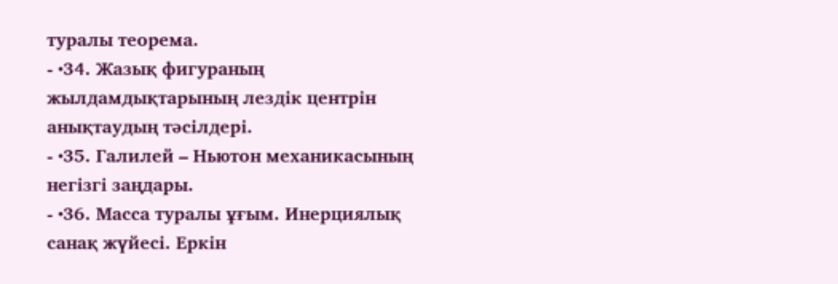туралы теорема.
- •34. Жазық фигураның жылдамдықтарының лездік центрін анықтаудың тәсілдері.
- •35. Галилей – Ньютон механикасының негізгі заңдары.
- •36. Масса туралы ұғым. Инерциялық санақ жүйесі. Еркін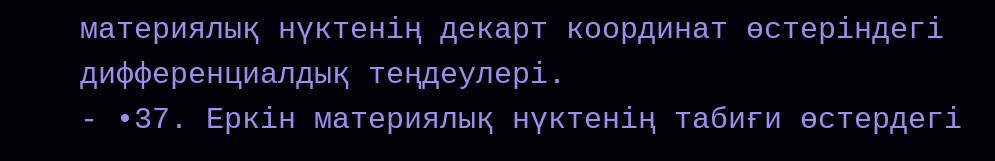материялық нүктенің декарт координат өстеріндегі дифференциалдық теңдеулері.
- •37. Еркін материялық нүктенің табиғи өстердегі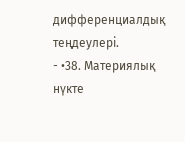дифференциалдық теңдеулері.
- •38. Материялық нүкте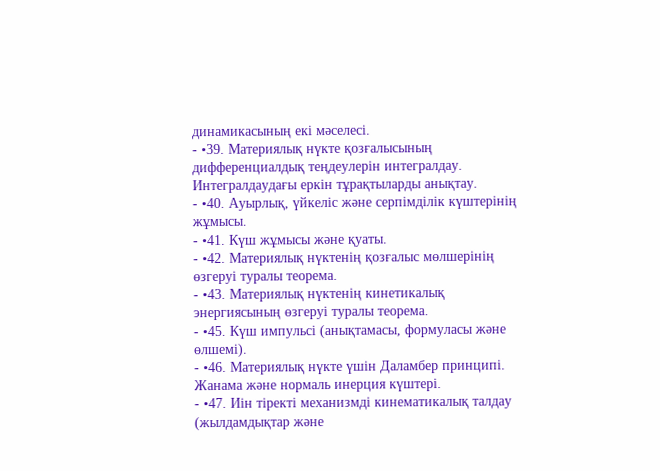динамикасының екі мәселесі.
- •39. Материялық нүкте қозғалысының дифференциалдық теңдеулерін интегралдау. Интегралдаудағы еркін тұрақтыларды анықтау.
- •40. Ауырлық, үйкеліс және серпімділік күштерінің жұмысы.
- •41. Күш жұмысы және қуаты.
- •42. Материялық нүктенің қозғалыс мөлшерінің өзгеруі туралы теорема.
- •43. Материялық нүктенің кинетикалық энергиясының өзгеруі туралы теорема.
- •45. Күш импульсі (анықтамасы, формуласы және өлшемі).
- •46. Материялық нүкте үшін Даламбер принципі. Жанама және нормаль инерция күштері.
- •47. Иін тіректі механизмді кинематикалық талдау (жылдамдықтар және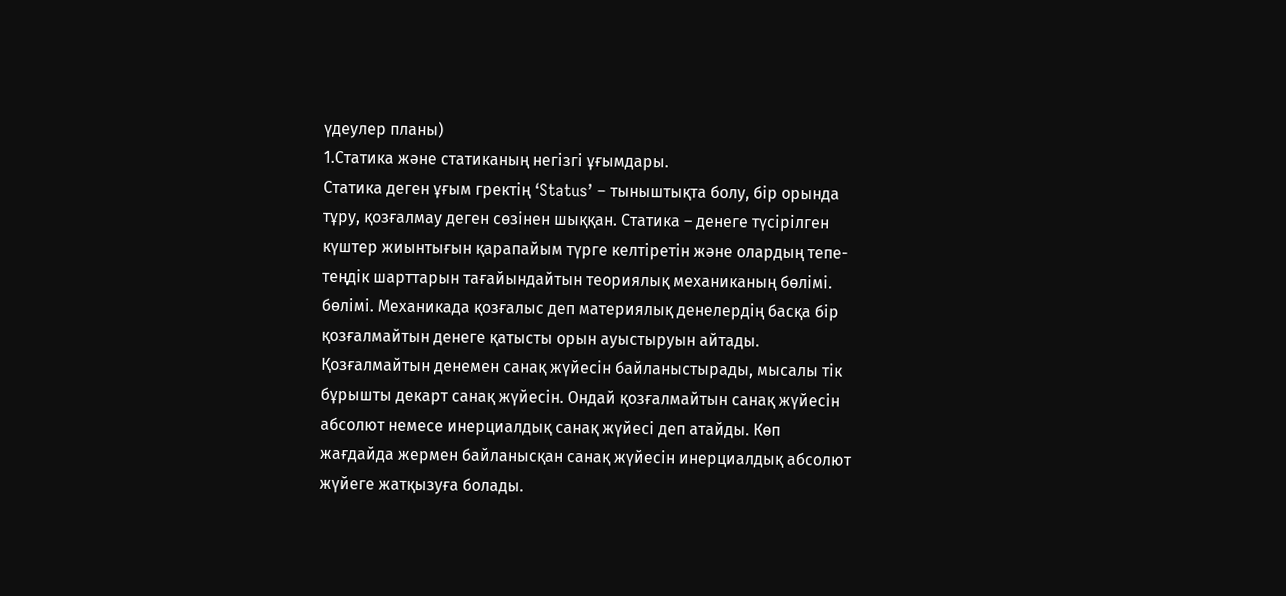үдеулер планы)
1.Статика және статиканың негізгі ұғымдары.
Статика деген ұғым гректің ‘Status’ – тыныштықта болу, бір орында тұру, қозғалмау деген сөзінен шыққан. Статика – денеге түсірілген күштер жиынтығын қарапайым түрге келтіретін жəне олардың тепе- теңдік шарттарын тағайындайтын теориялық механиканың бөлімі. бөлімі. Механикада қозғалыс деп материялық денелердің басқа бір қозғалмайтын денеге қатысты орын ауыстыруын айтады. Қозғалмайтын денемен санақ жүйесін байланыстырады, мысалы тік бұрышты декарт санақ жүйесін. Ондай қозғалмайтын санақ жүйесін абсолют немесе инерциалдық санақ жүйесі деп атайды. Көп жағдайда жермен байланысқан санақ жүйесін инерциалдық абсолют жүйеге жатқызуға болады.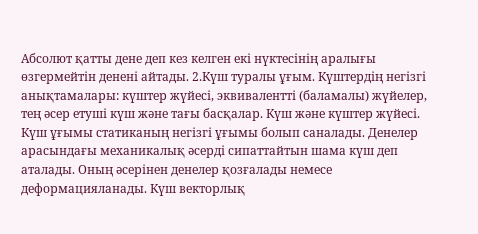Абсолют қатты дене деп кез келген екі нүктесінің аралығы өзгермейтін денені айтады. 2.Күш туралы ұғым. Күштердің негізгі анықтамалары: күштер жүйесі, эквивалентті (баламалы) жүйелер, тең әсер етуші күш және тағы басқалар. Күш және күштер жүйесі. Күш ұғымы статиканың негізгі ұғымы болып саналады. Денелер арасындағы механикалық әсерді сипаттайтын шама күш деп аталады. Оның әсерінен денелер қозғалады немесе деформацияланады. Күш векторлық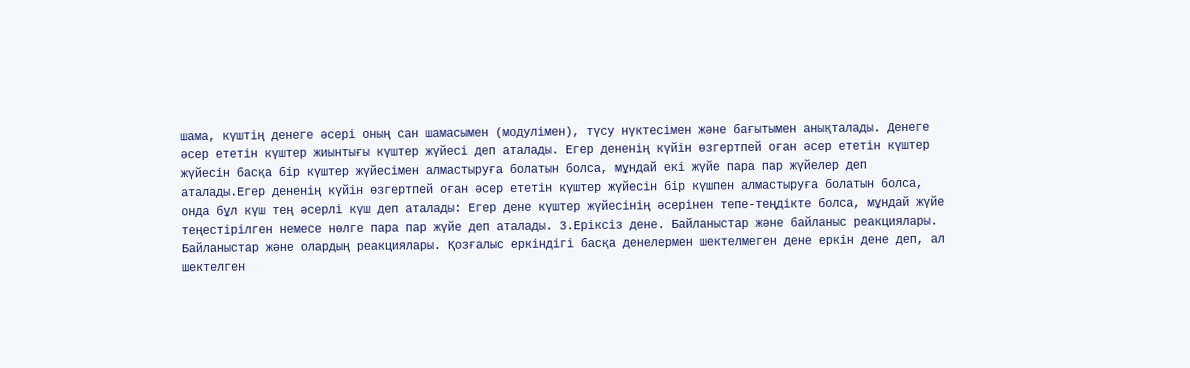шама, күштің денеге әсері оның сан шамасымен (модулімен), түсу нүктесімен және бағытымен анықталады. Денеге әсер ететін күштер жиынтығы күштер жүйесі деп аталады. Егер дененің күйін өзгертпей оған әсер ететін күштер жүйесін басқа бір күштер жүйесімен алмастыруға болатын болса, мұндай екі жүйе пара пар жүйелер деп аталады.Егер дененің күйін өзгертпей оған әсер ететін күштер жүйесін бір күшпен алмастыруға болатын болса, онда бұл күш тең әсерлі күш деп аталады: Егер дене күштер жүйесінің әсерінен тепе-теңдікте болса, мұндай жүйе теңестірілген немесе нөлге пара пар жүйе деп аталады. 3.Еріксіз дене. Байланыстар және байланыс реакциялары. Байланыстар және олардың реакциялары. Қозғалыс еркіндігі басқа денелермен шектелмеген дене еркін дене деп, ал шектелген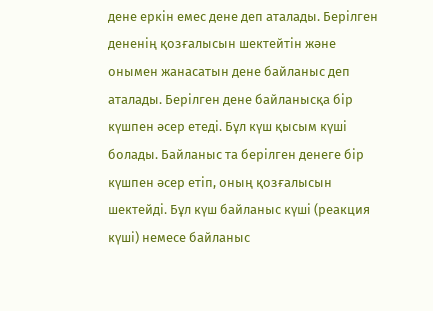дене еркін емес дене деп аталады. Берілген дененің қозғалысын шектейтін және онымен жанасатын дене байланыс деп аталады. Берілген дене байланысқа бір күшпен әсер етеді. Бұл күш қысым күші болады. Байланыс та берілген денеге бір күшпен әсер етіп, оның қозғалысын шектейді. Бұл күш байланыс күші (реакция күші) немесе байланыс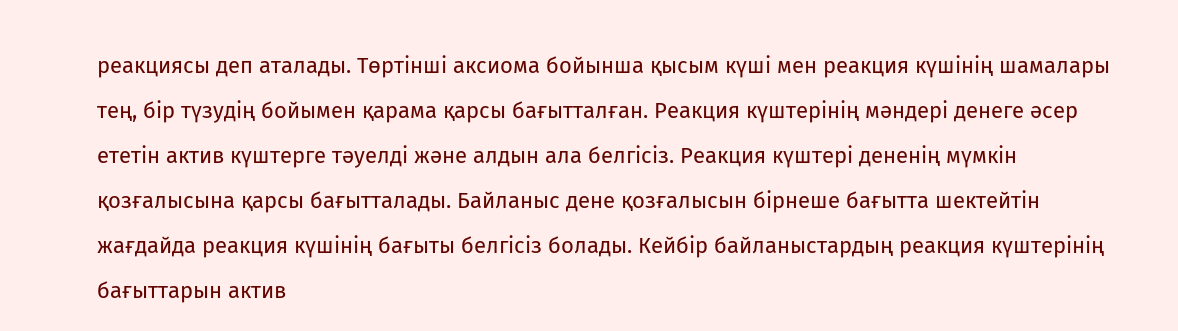реакциясы деп аталады. Төртінші аксиома бойынша қысым күші мен реакция күшінің шамалары тең, бір түзудің бойымен қарама қарсы бағытталған. Реакция күштерінің мәндері денеге әсер ететін актив күштерге тәуелді және алдын ала белгісіз. Реакция күштері дененің мүмкін қозғалысына қарсы бағытталады. Байланыс дене қозғалысын бірнеше бағытта шектейтін жағдайда реакция күшінің бағыты белгісіз болады. Кейбір байланыстардың реакция күштерінің бағыттарын актив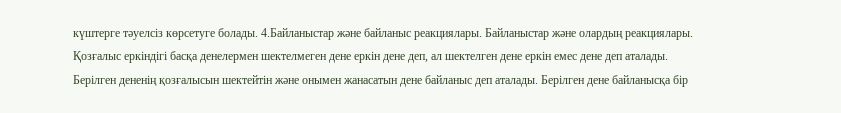күштерге тәуелсіз көрсетуге болады. 4.Байланыстар және байланыс реакциялары. Байланыстар және олардың реакциялары. Қозғалыс еркіндігі басқа денелермен шектелмеген дене еркін дене деп, ал шектелген дене еркін емес дене деп аталады. Берілген дененің қозғалысын шектейтін және онымен жанасатын дене байланыс деп аталады. Берілген дене байланысқа бір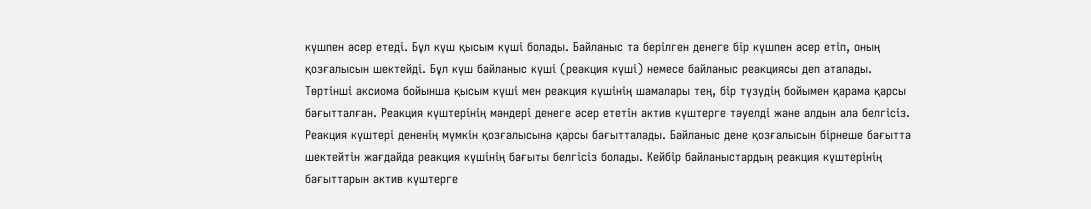күшпен әсер етеді. Бұл күш қысым күші болады. Байланыс та берілген денеге бір күшпен әсер етіп, оның қозғалысын шектейді. Бұл күш байланыс күші (реакция күші) немесе байланыс реакциясы деп аталады. Төртінші аксиома бойынша қысым күші мен реакция күшінің шамалары тең, бір түзудің бойымен қарама қарсы бағытталған. Реакция күштерінің мәндері денеге әсер ететін актив күштерге тәуелді және алдын ала белгісіз. Реакция күштері дененің мүмкін қозғалысына қарсы бағытталады. Байланыс дене қозғалысын бірнеше бағытта шектейтін жағдайда реакция күшінің бағыты белгісіз болады. Кейбір байланыстардың реакция күштерінің бағыттарын актив күштерге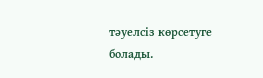тәуелсіз көрсетуге болады.